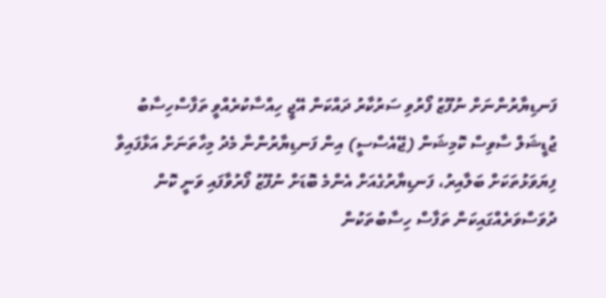ފަނޑިޔާރުންނަށް ނުފޫޒު ފޯރުވި ސަރުކާރު ދައްކަން އޭޖީ ހިއްސާކުރެއްވީ ތަފާސްހިސާބު
ޖުޑީޝަލް ސާވިސް ކޮމިޝަން (ޖޭއެސްސީ) އިން ފަނޑިޔާރުންނާ މެދު މިހާތަނަށް އަޅާފައިވާ ފިޔަވަޅުތަކަށް ބަލާއިރު، ފަނޑިޔާރުގެއަށް އެންމެ ބޮޑަށް ނުފޫޒު ފޯރުވާފައި ވަނީ ކޮން ދުވަސްވަރެއްގައިކަން ތަފާސް ހިސާބުތަކުން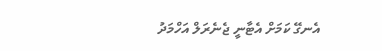އެނގޭ ކަމަށް އެޓާނީ ޖެނެރަލް އަހްމަދު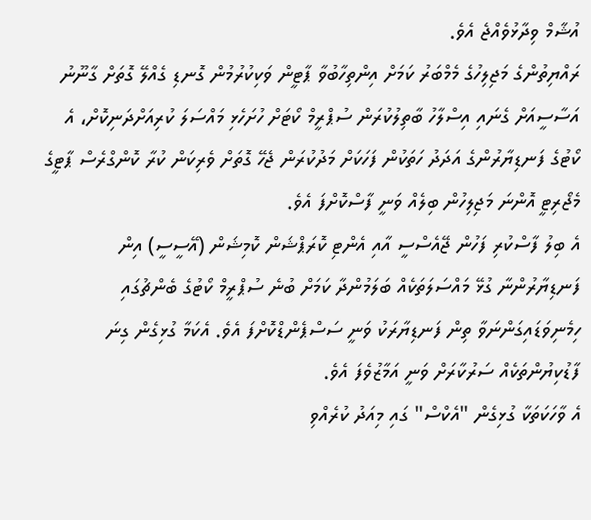އުޝާމް ވިދާޅުވެއްޖެ އެވެ.
ރައްޔިތުންގެ މަޖިލިހުގެ މެމްބަރު ކަމަށް އިންތިހާބުވާ ޕާޓީން ވަކިކުރުމުން ގޮނޑި ގެއްލޭ ގޮތަށް ގާނޫނު އަސާސީއަށް ގެނައި އިސްލާހު ބާތިލުކުރަން ސުޕްރީމް ކޯޓަށް ހުށަހެޅި މައްސަލަ ކުރިއަށްދަނިކޮށް، އެ ކޯޓުގެ ފަނޑިޔާރުންގެ އަދަދު ހަތަކުން ފަހަކަށް މަދުކުރަން ޖެހޭ ގޮތަށް ވެރިކަން ކުރާ ކޮންގްރެސް ޕާޓީގެ މެޖޯރިޓީ އޮންނަ މަޖިލިހުން ބިލެއް ވަނީ ފާސްކޮށްފަ އެވެ.
އެ ބިލު ފާސްކުރި ފަހުން ޖޭއެސްސީ އާއި އެންޓި ކޮރަޕްޝަން ކޮމިޝަން (އޭސީސީ) އިން ފަނޑިޔާރުންނާ ގުޅޭ މައްސަލަތަކެއް ބަލަމުންދާ ކަމަށް ބުނެ ސުޕްރީމް ކޯޓުގެ ބެންޗުގައި ހިމެނިވަޑައިގަންނަވާ ތިން ފަނޑިޔާރަކު ވަނީ ސަސްޕެންޑްކޮށްފަ އެވެ. އެކަމާ ގުޅިގެން ގިނަ ފާޑުކިޔުންތަކެއް ސަރުކާރަށް ވަނީ އަމާޒުވެފަ އެވެ.
އެ ވާހަކަތަކާ ގުޅިގެން "އެކްސް" ގައި މިއަދު ކުރެއްވި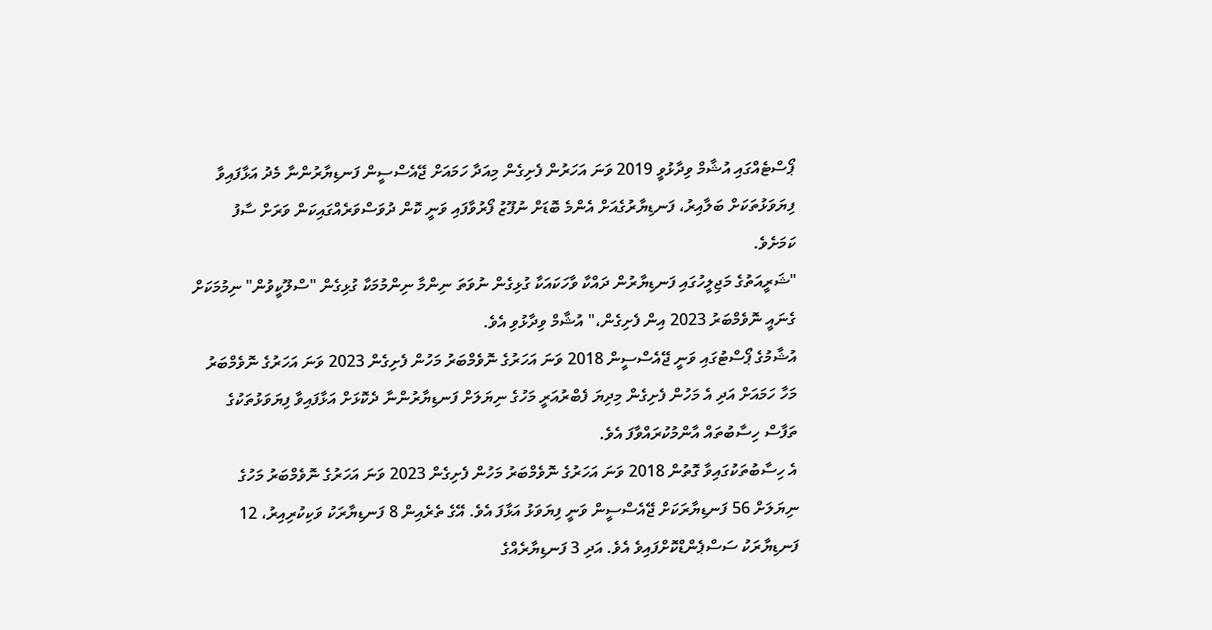ޕޯސްޓެއްގައި އުޝާމް ވިދާޅުވީ 2019 ވަނަ އަހަރުން ފެށިގެން މިއަދާ ހަމައަށް ޖޭއެސްސީން ފަނޑިޔާރުންނާ މެދު އަޅާފައިވާ ފިޔަވަޅުތަކަށް ބަލާއިރު، ފަނޑިޔާރުގެއަށް އެންމެ ބޮޑަށް ނުފޫޒު ފޯރުވާފައި ވަނީ ކޮން ދުވަސްވަރެއްގައިކަން ވަރަށް ސާފު ކަމަށެވެ.
"ޝަރީއަތުގެ މަޖިލީހުގައި ފަނޑިޔާރުން ދައްކާ ވާހަކައަކާ ގުޅިގެން ނުވަތަ ނިންމާ ނިންމުމަކާ ގުޅިގެން "ސްލޫކީވުން" ނިމުމަކަށް ގެނައީ ނޮވެމްބަރު 2023 އިން ފެށިގެން،" އުޝާމް ވިދާޅުވި އެވެ.
އުޝާމުގެ ޕޯސްޓުގައި ވަނީ ޖޭއެސްސީން 2018 ވަނަ އަހަރުގެ ނޮވެމްބަރު މަހުން ފެށިގެން 2023 ވަނަ އަހަރުގެ ނޮވެމްބަރު މަހާ ހަމައަށް އަދި އެ މަހުން ފެށިގެން މިދިޔަ ފެބްރުއަރީ މަހުގެ ނިޔަލަށް ފަނޑިޔާރުންނާ ދެކޮޅަށް އަޅާފައިވާ ފިޔަވަޅުތަކުގެ ތަފާސް ހިސާބުތައް އާންމުކުރައްވާފަ އެވެ.
އެ ހިސާބުތަކުގައިވާ ގޮތުން 2018 ވަނަ އަހަރުގެ ނޮވެމްބަރު މަހުން ފެށިގެން 2023 ވަނަ އަހަރުގެ ނޮވެމްބަރު މަހުގެ ނިޔަލަށް 56 ފަނޑިޔާރަކަށް ޖޭއެސްސީން ވަނީ ފިޔަވަޅު އަޅާފަ އެވެ. އޭގެ ތެރެއިން 8 ފަނޑިޔާރަކު ވަކިކުރިއިރު، 12 ފަނޑިޔާރަކު ސަސްޕެންޑްކޮށްފައިވެ އެވެ. އަދި 3 ފަނޑިޔާރެއްގެ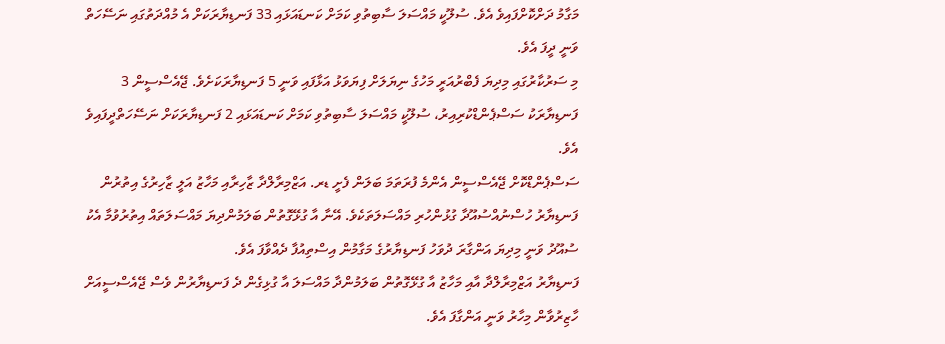މަގާމު ދަށްކޮށްފައިވެ އެވެ. ސުލޫކީ މައްސަލަ ސާބިތުވި ކަމަށް ކަނޑައަޅައި 33 ފަނޑިޔާރަކަށް އެ މުއްދަތުގައި ނަސޭހަތް ވަނީ ދީފަ އެވެ.
މި ސަރުކާރުގައި މިދިޔަ ފެބްރުއަރީ މަހުގެ ނިޔަލަށް ފިޔަވަޅު އަޅާފައި ވަނީ 5 ފަނޑިޔާރަކަށެވެ. ޖޭއެސްސީން 3 ފަނޑިޔާރަކު ސަސްޕެންޑްކުރިއިރު، ސުލޫކީ މައްސަލަ ސާބިތުވި ކަމަށް ކަނޑައަޅައި 2 ފަނޑިޔާރަކަށް ނަސޭހަތްދީފައިވެ އެވެ.
ސަސްޕެންޑްކޮށް ޖޭއެސްސީން އެންމެ ފުރަތަމަ ބަލަން ފެށީ ޑރ. އަޒްމިރާލްދާ ޒާހިރާއި މަހާޒު އަލީ ޒާހިރުގެ އިތުރުން ފަނޑިޔާރު ހުސްނުއްސުއޫދާ ގުޅުންހުރި މައްސަލަތަކެވެ. އޭނާ އާ ގުޅޭގޮތުން ބަލަމުންދިޔަ މައްސަލަތައް އިތުރުވުމާ އެކު ސުއޫދު ވަނީ މިދިޔަ އަންގާރަ ދުވަހު ފަނޑިޔާރުގެ މަގާމުން އިސްތިއުފާ ދެއްވާފަ އެވެ.
ފަނޑިޔާރު އަޒްމިރާލްދާ އާއި މަހާޒު އާ ގުޅޭގޮތުން ބަލަމުންދާ މައްސަލަ އާ ގުޅިގެން ދެ ފަނޑިޔާރުން ވެސް ޖޭއެސްސީއަށް ހާޒިރުވާން މިހާރު ވަނީ އަންގާފަ އެވެ.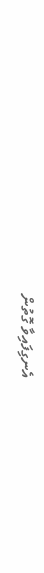އެނގިފައިވާ ގޮތުން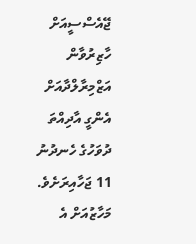ޖޭއެސްސީއަށް ހާޒިރުވާން އަޒްމިރާލްދާއަށް އެންގީ އާދިއްތަ ދުވަހުގެ ހެނދުނު 11 ޖަހާއިރަށެވެ. މަހާޒުއަށް އެ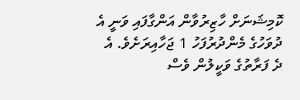ކޮމިޝަނަށް ހާޒިރުވާން އަންގާފައި ވަނީ އެ ދުވަހުގެ މެންދުރުފަހު 1 ޖަހާއިރަށެވެ. އެ ދެ ފަރާތުގެ ވަކީލުން ވެސް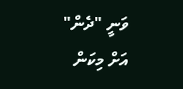ވަނީ "ދެން" އަށް މިކަން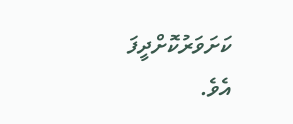ކަށަވަރުކޮށްދީފަ އެވެ.